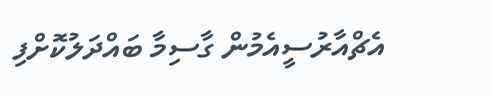އެޗްއާރުސީއެމުން ގާސިމާ ބައްދަލުކޮށްފި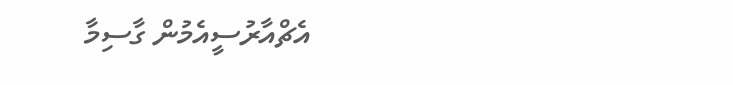އެޗްއާރުސީއެމުން ގާސިމާ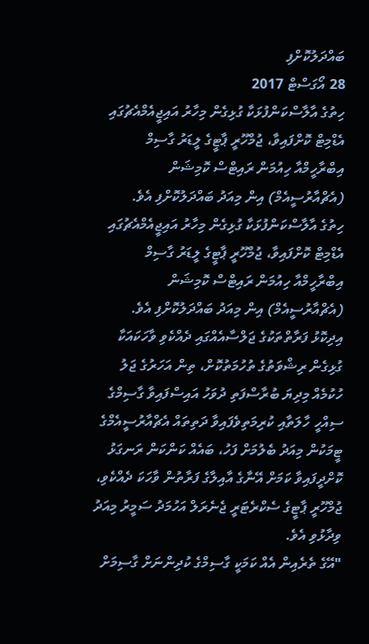ބައްދަލުކޮށްފި
28 އޯގަސްޓް 2017
ހިތުގެ އާލާސްކަންފުޅަކާ ގުޅިގެން މިހާރު އައިޖީއެމްއެޗުގައި އެޑްމިޓް ކޮށްފައިވާ، ޖުމްހޫރީ ޕާޓީގެ ލީޑަރު ގާސިމް އިބްރާހީމްއާ ހިއުމަން ރައިޓްސް ކޮމިޝަން (އެޗްއާރުސީއެމް) އިން މިއަދު ބައްދަލުކޮށްފި އެވެ.
ހިތުގެ އާލާސްކަންފުޅަކާ ގުޅިގެން މިހާރު އައިޖީއެމްއެޗުގައި އެޑްމިޓް ކޮށްފައިވާ، ޖުމްހޫރީ ޕާޓީގެ ލީޑަރު ގާސިމް އިބްރާހީމްއާ ހިއުމަން ރައިޓްސް ކޮމިޝަން (އެޗްއާރުސީއެމް) އިން މިއަދު ބައްދަލުކޮށްފި އެވެ.
އިދިކޮޅު ފަރާތްތަކުގެ ޖަލްސާއެއްގައި ދެއްކެވި ވާހަކައަކާ ގުޅިގެން ރިޝްވަތުގެ ތުހުމަތުކޮށް، ތިން އަހަރުގެ ޖަލު ހުކުމެއް މިދިޔަ ބުރާސްފަތި ދުވަހު އައިސްފައިވާ ގާސިމްގެ ސިއްހީ ހާލަތާއި ކުރިމަތިވެފައިވާ ދަތިތައް އެޗްއާރުސީއެމްގެ ޓީމަކުން މިއަދު ބެލުމަށް ފަހު، ބައެއް ކަންކަން ރަނގަޅު ކޮށްދީފައިވާ ކަމަށް އޭނާގެ އާއިލާގެ ފަރާތުން ވާހަކަ ދެއްކެވި، ޖުމްހޫރީ ޕާޓީގެ ސެކްރެޓަރީ ޖެނެރަލް އަހުމަދު ސަމީރު މިއަދު ވިދާޅުވި އެވެ.
"އޭގެ ތެރެއިން އެއް ކަމަކީ ގާސިމްގެ ކުދިންނަށް ގާސިމަށް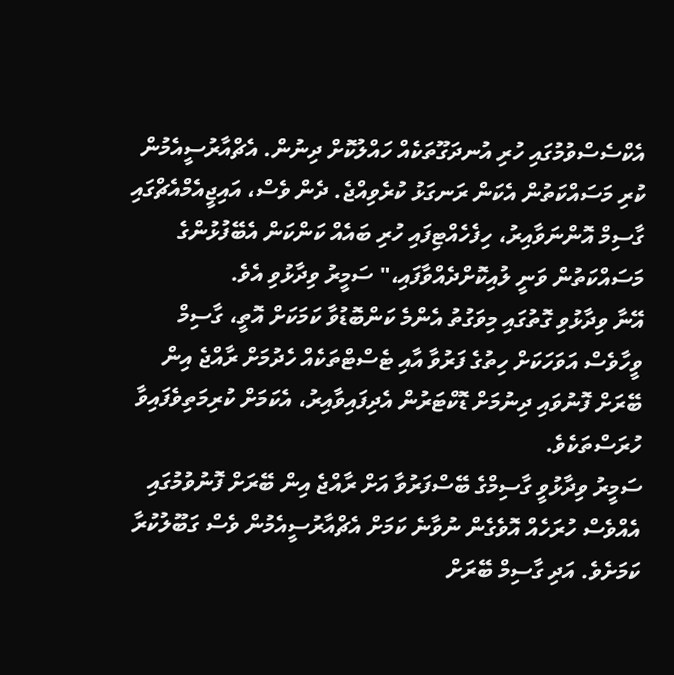އެކްސެސްވުމުގައި ހުރި އުނދަގޫތަކެއް ހައްލުކޮށް ދިނުން. އެޗްއާރުސީއެމުން ކުރި މަސައްކަތުން އެކަން ރަނގަޅު ކުރެވިއްޖެ. ދެން ވެސް، އައިޖީއެމްއެޗްގައި ގާސިމް އޮންނަވާއިރު، ހިފެހެއްޓިފައި ހުރި ބައެއް ކަންކަން އެބޭފުޅުންގެ މަސައްކަތުން ވަނީ ލުއިކޮށްދެއްވާފައި،" ސަމީރު ވިދާޅުވި އެވެ.
އޭނާ ވިދާޅުވި ގޮތުގައި މިވަގުތު އެންމެ ކަންބޮޑުވާ ކަމަކަށް އޮތީ، ގާސިމް ވީހާވެސް އަވަހަކަށް ހިތުގެ ފަރުވާ އާއި ޓެސްޓްތަކެއް ހެދުމަށް ރާއްޖެ އިން ބޭރަށް ފޮނުވައި ދިނުމަށް ޑޮކްޓަރުން އެދިފައިވާއިރު، އެކަމަށް ކުރިމަތިވެފައިވާ ހުރަސްތަކެވެ.
ސަމީރު ވިދާޅުވީ ގާސިމްގެ ބޭސްފަރުވާ އަށް ރާއްޖެ އިން ބޭރަށް ފޮނުވުމުގައި އެއްވެސް ހުރަހެއް އޮވެގެން ނުވާނެ ކަމަށް އެޗްއާރުސީއެމުން ވެސް ގަބޫލުކުރާ ކަމަށެވެ. އަދި ގާސިމް ބޭރަށް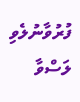ފުރުވާނުލެވި ލަސްވާ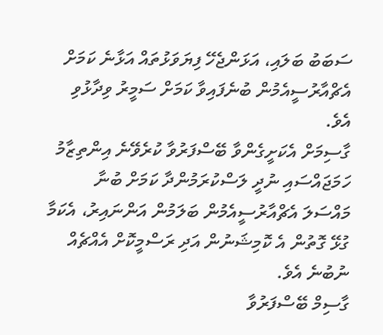ސަބަބު ބަލައި، އަޅަންޖެހޭ ފިޔަވަޅުތައް އަޅާނެ ކަމަށް އެޗްއާރުސީއެމުން ބުނެފައިވާ ކަމަށް ސަމީރު ވިދާޅުވި އެވެ.
ގާސިމަށް އެކަށީގެންވާ ބޭސްފަރުވާ ކުރެވޭނެ އިންތިޒާމު ހަމަޖައްސައި ނުދީ ލަސްކުރަމުންދާ ކަމަށް ބުނާ މައްސަލަ އެޗްއާރުސީއެމުން ބަލަމުން އަންނައިރު، އެކަމާ ގުޅޭ ގޮތުން އެ ކޮމިޝަނުން އަދި ރަސްމީކޮށް އެއްޗެއް ނުބުނެ އެވެ.
ގާސިމް ބޭސްފަރުވާ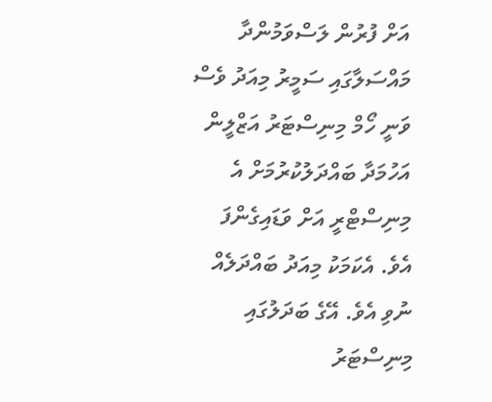އަށް ފުރުން ލަސްވަމުންދާ މައްސަލާގައި ސަމީރު މިއަދު ވެސް ވަނީ ހޯމް މިނިސްޓަރު އަޒްލީން އަހުމަދާ ބައްދަލުކުރުމަށް އެ މިނިސްޓްރީ އަށް ވަޑައިގެންފަ އެވެ. އެކަމަކު މިއަދު ބައްދަލެއް ނުވި އެވެ. އޭގެ ބަދަލުގައި މިނިސްޓަރު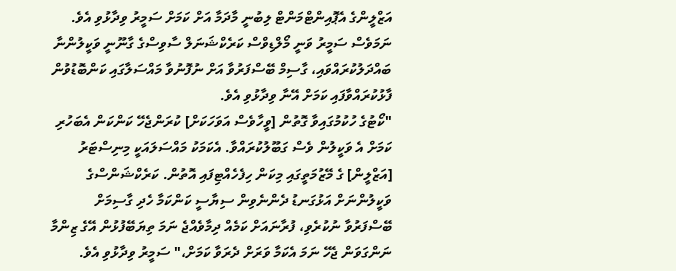އަޒްލީންގެ އެޕޮއިންޓްމަންޓް ލިބުނީ މާދަމާ އަށް ކަމަށް ސަމީރު ވިދާޅުވި އެވެ.
ނަމަވެސް ސަމީރު ވަނީ މޯލްޑިވްސް ކަރެކްޝަނަލް ސާވިސްގެ ގާނޫނީ ވަކީލުންނާ ބައްދަލުކުރައްވައި، ގާސިމް ބޭސްފަރުވާ އަށް ނުފޮނުވާ މައްސަލާގައި ކަންބޮޑުވުން ފާޅުކުރައްވާފައި ކަމަށް އޭނާ ވިދާޅުވި އެވެ.
"ކޯޓުގެ ހުކުމުގައިވާ ގޮތުން [ވީހާވެސް އަވަހަކަށް] ކުރަންޖެހޭ ކަންކަން އެބަހުރި ކަމަށް އެ ވަކީލުން ވެސް ގަބޫލުކުރައްވާ. އެކަމަކު މައްސަލައަކީ މިނިސްޓަރު [އަޒްލީން] ގެ މޭޒުމަތީގައި މިކަން ހިފެހެއްޓިފައި އޮތުން. ކަރެކްޝަންސްގެ ވަކީލުންނަށް އަޅުގަނޑު ދެންނެވިން ސިޔާސީ ކަންކަމާ ހެދި ގާސިމަށް ބޭސްފަރުވާ ނުކުރެވި، ފުރާނައަށް ކަމެއް ދިމާވެއްޖެ ނަމަ ތިޔަބޭފުޅުން އޭގެ ޒިންމާ ނަންގަވަން ޖެހޭ ނަމަ އެކަމާ ވަރަށް ދެރަވާ ކަމަށް،" ސަމީރު ވިދާޅުވި އެވެ.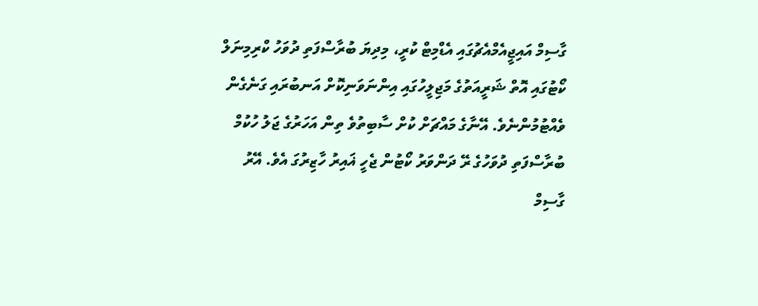ގާސިމް އައިޖީއެމްއެޗުގައި އެޑްމިޓް ކުރީ، މިދިޔަ ބުރާސްފަތި ދުވަހު ކްރިމިނަލް ކޯޓުގައި އޮތް ޝަރީއަތުގެ މަޖިލީހުގައި އިންނަވަނިކޮށް އަނބުރައި ގަނެގެން ވެއްޓުމުންނެވެ. އޭނާގެ މައްޗަށް ކުށް ސާބިތުވެ ތިން އަހަރުގެ ޖަލު ހުކުމް ބުރާސްފަތި ދުވަހުގެ ރޭ ދަންވަރު ކޯޓުން ޖެހީ ޣައިރު ހާޒިރުގަ އެވެ. އޭރު ގާސިމް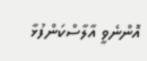އޮންނެވީ އާލާސްކަންފުޅާ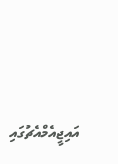އައިޖީއެމްއެޗުގައި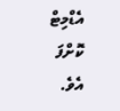އެޑްމިޓް ކޮށްފަ އެވެ.